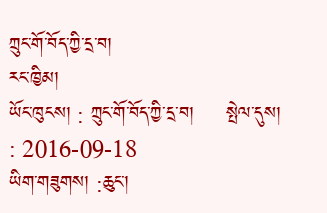ཀྲུང་གོ་བོད་ཀྱི་དྲ་བ།
རང་ཁྱིམ།
ཡོང་ཁུངས། : ཀྲུང་གོ་བོད་ཀྱི་དྲ་བ།     སྤེལ་དུས། : 2016-09-18
ཡིག་གཟུགས། :ཆུང་།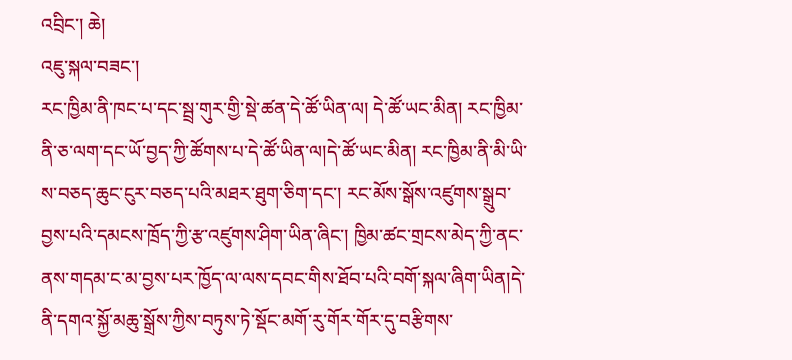འབྲིང་། ཆེ།
འཇུ་སྐལ་བཟང་།
རང་ཁྱིམ་ནི་ཁང་པ་དང་སྦྲ་གུར་གྱི་སྡེ་ཚན་དེ་ཚོ་ཡིན་ལ། དེ་ཚོ་ཡང་མིན། རང་ཁྱིམ་ནི་ཅ་ལག་དང་ཡོ་བྱད་ཀྱི་ཚོགས་པ་དེ་ཚོ་ཡིན་ལ།དེ་ཚོ་ཡང་མིན། རང་ཁྱིམ་ནི་མི་ཡི་ས་བཅད་ཆུང་ངུར་བཅད་པའི་མཐར་ཐུག་ཅིག་དང་། རང་མོས་སྒོས་འཛུགས་སྒྲུབ་བྱས་པའི་དམངས་ཁྲོད་ཀྱི་རྩ་འཛུགས་ཤིག་ཡིན་ཞིང་། ཁྱིམ་ཚང་གྲངས་མེད་ཀྱི་ནང་ནས་གདམ་ང་མ་བྱས་པར་ཁྱོད་ལ་ལས་དབང་གིས་ཐོབ་པའི་བགོ་སྐལ་ཞིག་ཡིན།དེ་ནི་དགའ་སྐྱོ་མཆུ་སྒྲོས་ཀྱིས་བཏུས་ཏེ་སྡོང་མགོ་རུ་གོར་གོར་དུ་བརྩིགས་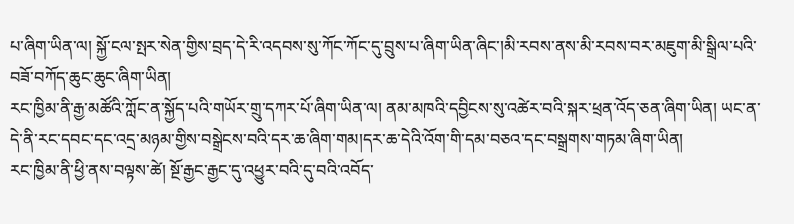པ་ཞིག་ཡིན་ལ། སྐྱོ་ངལ་སྤར་སེན་གྱིས་བྲད་དེ་རི་འདབས་སུ་ཀོང་ཀོང་དུ་བྲུས་པ་ཞིག་ཡིན་ཞིང་།མི་རབས་ནས་མི་རབས་བར་མཇུག་མི་སྒྲིལ་པའི་བཟོ་བཀོད་ཆུང་ཆུང་ཞིག་ཡིན།
རང་ཁྱིམ་ནི་རྒྱ་མཚོའི་ཀློང་ན་སྐྱོད་པའི་གཡོར་གྲུ་དཀར་པོ་ཞིག་ཡིན་ལ། ནམ་མཁའི་དབྱིངས་སུ་འཚེར་བའི་སྐར་ཕྲན་འོད་ཅན་ཞིག་ཡིན། ཡང་ན་དེ་ནི་རང་དབང་དང་འདྲ་མཉམ་གྱིས་བསྒྲེངས་བའི་དར་ཆ་ཞིག་གམ།དར་ཆ་དེའི་འོག་གི་དམ་བཅའ་དང་བསྒྲགས་གཏམ་ཞིག་ཡིན།
རང་ཁྱིམ་ནི་ཕྱི་ནས་བལྟས་ཚེ། སྔོ་རྒྱང་རྒྱང་དུ་འཕྱུར་བའི་དུ་བའི་འབོད་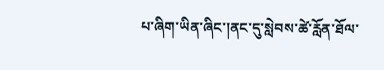པ་ཞིག་ཡིན་ཞིང་།ནང་དུ་སླེབས་ཚེ་རློན་ཐོལ་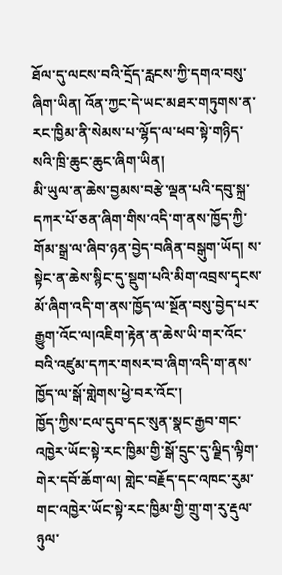ཐོལ་དུ་ལངས་བའི་དྲོད་རླངས་ཀྱི་དགའ་བསུ་ཞིག་ཡིན། འོན་ཀྱང་དེ་ཡང་མཐར་གཏུགས་ན་རང་ཁྱིམ་ནི་སེམས་པ་ལྷོད་ལ་ཕབ་སྟེ་གཉིད་སའི་ཁྲི་ཆུང་ཆུང་ཞིག་ཡིན།
མི་ཡུལ་ན་ཆེས་བྱམས་བརྩེ་ལྡན་པའི་དབུ་སྐྲ་དཀར་པོ་ཅན་ཞིག་གིས་འདི་ག་ནས་ཁྱོད་ཀྱི་གོམ་སྒྲ་ལ་ཞིབ་ཉན་བྱེད་བཞིན་བསྒུག་ཡོད། ས་སྟེང་ན་ཆེས་སྙིང་དུ་སྡུག་པའི་མིག་འབྲས་དྭངས་མོ་ཞིག་འདི་ག་ནས་ཁྱོད་ལ་སྔོན་བསུ་བྱེད་པར་རྒྱུག་འོང་ལ།འཇིག་རྟེན་ན་ཆེས་ཡི་གར་འོང་བའི་འཛུམ་དཀར་གསར་བ་ཞིག་འདི་ག་ནས་ཁྱོད་ལ་སྒོ་གླེགས་ཕྱེ་བར་འོང་།
ཁྱོད་ཀྱིས་ངལ་དུབ་དང་སུན་སྣང་རྒྱབ་གང་འཁྱེར་ཡོང་སྟེ་རང་ཁྱིམ་གྱི་སྒོ་དྲུང་དུ་ལྗིད་ལྟིག་གེར་དབོ་ཆོག་ལ། གླེང་བརྗོད་དང་འཁང་རུམ་གང་འཁྱེར་ཡོང་སྟེ་རང་ཁྱིམ་གྱི་གྲུ་ག་རུ་རྡུལ་ཉུལ་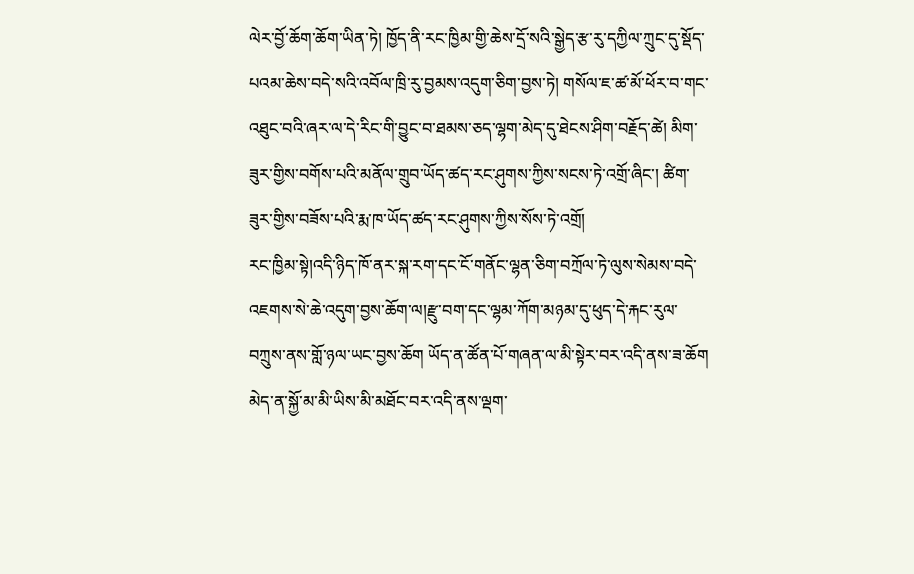ལེར་བྱོ་ཆོག་ཆོག་ཡིན་ཏེ། ཁྱོད་ནི་རང་ཁྱིམ་གྱི་ཆེས་དྲོ་སའི་སྒྱེད་རྩ་རུ་དཀྱིལ་ཀྲུང་དུ་སྡོད་པའམ་ཆེས་བདེ་སའི་འབོལ་ཁྲི་རུ་བྱམས་འདུག་ཅིག་བྱས་ཏེ། གསོལ་ཇ་ཚ་མོ་ཕོར་བ་གང་འཐུང་བའི་ཞར་ལ་དེ་རིང་གི་བྱུང་བ་ཐམས་ཅད་ལྷག་མེད་དུ་ཐེངས་ཤིག་བརྗོད་ཚེ། མིག་ཟུར་གྱིས་བགོས་པའི་མནོལ་གྲུབ་ཡོད་ཚད་རང་ཤུགས་ཀྱིས་སངས་ཏེ་འགྲོ་ཞིང་། ཚིག་ཟུར་གྱིས་བཟོས་པའི་རྨ་ཁ་ཡོད་ཚད་རང་ཤུགས་ཀྱིས་སོས་ཏེ་འགྲོ།
རང་ཁྱིམ་སྟེ།འདི་ཉིད་ཁོ་ནར་སྐ་རག་དང་ངོ་གནོང་ལྷན་ཅིག་བཀྲོལ་ཏེ་ལུས་སེམས་བདེ་འཇགས་སེ་ཆེ་འདུག་བྱས་ཆོག་ལ།རྫུ་བག་དང་ལྷམ་ཀོག་མཉམ་དུ་ཕུད་དེ་རྐང་རུལ་བཀྲུས་ནས་གློ་ཉལ་ཡང་བྱས་ཆོག ཡོད་ན་ཚོན་པོ་གཞན་ལ་མི་སྟེར་བར་འདི་ནས་ཟ་ཆོག མེད་ན་སྐྱོ་མ་མི་ཡིས་མི་མཐོང་བར་འདི་ནས་ལྡག་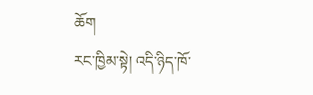ཆོག
རང་ཁྱིམ་སྟེ། འདི་ཉིད་ཁོ་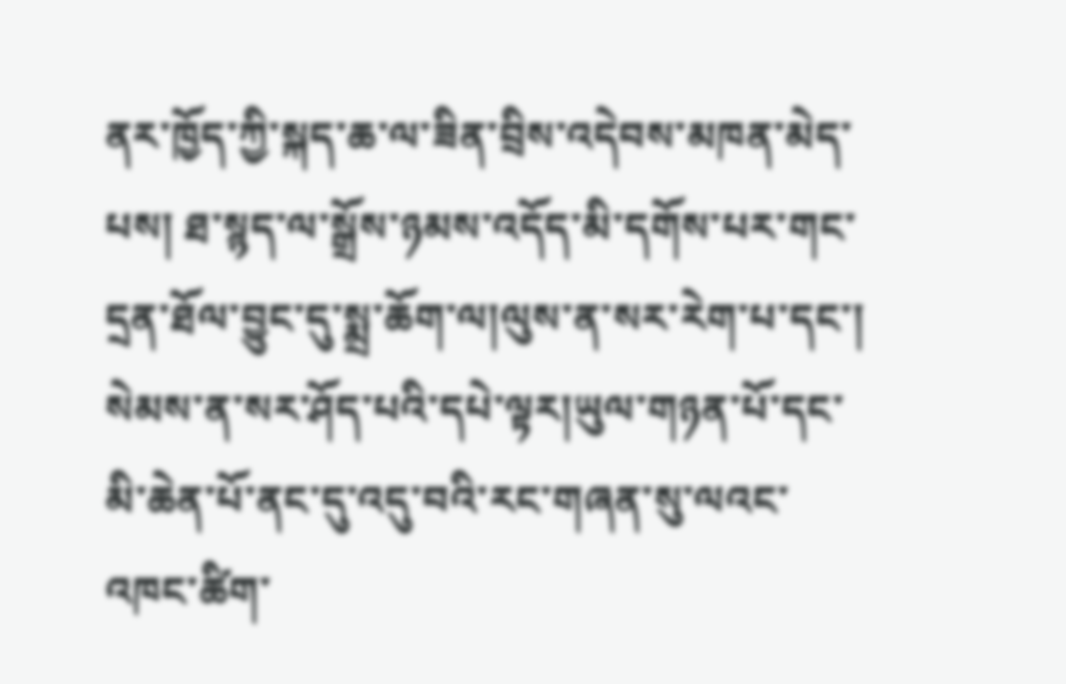ནར་ཁྱོད་ཀྱི་སྐད་ཆ་ལ་ཟིན་བྲིས་འདེབས་མཁན་མེད་པས། ཐ་སྙད་ལ་སྒྲོས་ཉམས་འདོད་མི་དགོས་པར་གང་དྲན་ཐོལ་བྱུང་དུ་སྨྲ་ཆོག་ལ།ལུས་ན་སར་རེག་པ་དང་། སེམས་ན་སར་ཤོད་པའི་དཔེ་ལྟར།ཡུལ་གཉན་པོ་དང་མི་ཆེན་པོ་ནང་དུ་འདུ་བའི་རང་གཞན་སུ་ལའང་འཁང་ཚིག་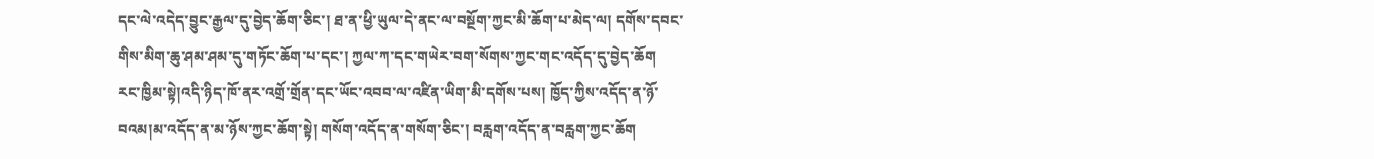དང་ལེ་འདེད་བྱུང་རྒྱལ་དུ་བྱེད་ཆོག་ཅིང་། ཐ་ན་ཕྱི་ཡུལ་དེ་ནང་ལ་བསྔོག་ཀྱང་མི་ཆོག་པ་མེད་ལ། དགོས་དབང་གིས་མིག་ཆུ་ཤམ་ཤམ་དུ་གཏོང་ཆོག་པ་དང་། ཀྱལ་ཀ་དང་གཡེར་བག་སོགས་ཀྱང་གང་འདོད་དུ་བྱེད་ཆོག
རང་ཁྱིམ་སྟེ།འདི་ཉིད་ཁོ་ནར་འགྲོ་གྲོན་དང་ཡོང་འབབ་ལ་འཛིན་ཡིག་མི་དགོས་པས། ཁྱོད་ཀྱིས་འདོད་ན་ཉོ་བའམ།མ་འདོད་ན་མ་ཉོས་ཀྱང་ཆོག་སྟེ། གསོག་འདོད་ན་གསོག་ཅིང་། བརླག་འདོད་ན་བརླག་ཀྱང་ཆོག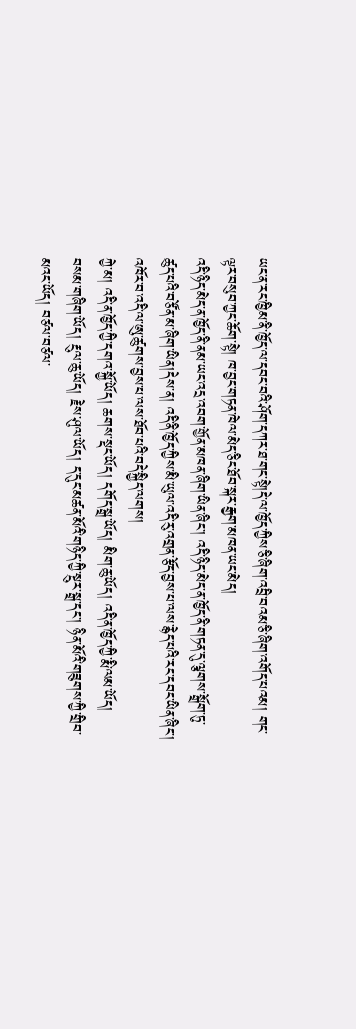ཡང་ན་རང་ཁྱིམ་ནི་ཁྱོད་ལ་དབང་བའི་ཤོག་དཀར་ཐ་གང་སྟེ།དེ་ལ་ཁྱོད་ཀྱིས་ཅི་ཞིག་འབྲི་བའམ་ཅི་ཞིག་འགོད་པའམ། གང་ལྟར་བསུབ་ཀྱང་ཆོག་སྟེ། ཁ་བྱང་གཏན་ཁེལ་མེད་ཅིང་ཐོབ་སྐར་རྒྱག་མཁན་ཡང་མེད།
འདི་ཉིད་མེད་ན་ཁྱོད་ནི་ནམ་ཡང་འདྲ་འབག་གྱོན་མཁན་ཞིག་ཡིན་ཞིང་། འདི་ཉིད་མེད་ན་ཁྱོད་ནི་གཏན་དུ་ལྕགས་སྒྲོག་ཏུ་ཚུད་པའི་བཙོན་མ་ཞིག་ཡིན།དེས་ན། འདི་ནི་ཁྱོད་ཀྱིས་མི་ཡུལ་འདི་རུ་འགྲན་རྩོད་བྱས་པ་ལས་རྙེད་པའི་རང་དབང་ཡིན་ཞིང་། འཁོར་བ་འདི་ལ་ཨུ་ཚུགས་བྱས་པ་ལས་ཐོབ་པའི་བདེ་སྐྱིད་ལགས།
ཀྱེ་མ། འདི་ན་ཁྱོད་ཀྱི་དགའ་སྐྱོ་ཡོད། ཆགས་སྡང་ཡོད། དགོད་སྒྲ་ཡོད། མིག་ཆུ་ཡོད། འདི་ན་ཁྱོད་ཀྱི་རྨི་ལམ་ཡོད། བསམ་གཞིག་ཡོད། རྔུལ་ཆུ་ཡོད། རྗེས་ཤུལ་ཡོད། ད་དུང་མཚན་མོའི་གཉིད་ཀྱི་སྔུར་སྒྲ་དང་། ཉིན་མོའི་གཟུགས་ཀྱི་གྲིབ་མའང་ཡོད། བཙལ་བཙལ་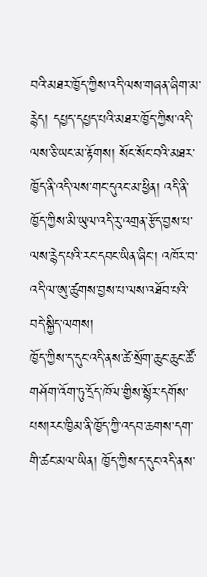བའི་མཐར་ཁྱོད་ཀྱིས་འདི་ལས་གཞན་ཞིག་མ་རྙེད། དཔྱད་དཔྱད་པའི་མཐར་ཁྱོད་ཀྱིས་འདི་ལས་ཅི་ཡང་མ་རྟོགས། སོང་སོང་བའི་མཐར་ཁྱོད་ནི་འདི་ལས་གང་དུའང་མ་ཕྱིན། འདི་ནི་ཁྱོད་ཀྱིས་མི་ཡུལ་འདི་རུ་འགྲན་རྩོད་བྱས་པ་ལས་རྙེད་པའི་རང་དབང་ཡིན་ཞིང་། འཁོར་བ་འདི་ལ་ཨུ་ཚུགས་བྱས་པ་ལས་འཐོབ་པའི་བདེ་སྐྱིད་ལགས།
ཁྱོད་ཀྱིས་ད་དུང་འདི་ནས་ཚེ་སྲོག་ཆུང་ཆུང་ཚོ་གཤོག་འོག་ཏུ་དྲོད་ཁོལ་གྱིས་སྙོར་དགོས་པས།རང་ཁྱིམ་ནི་ཁྱོད་ཀྱི་འདབ་ཆགས་དག་གི་ཚང་མལ་ཡིན། ཁྱོད་ཀྱིས་ད་དུང་འདི་ནས་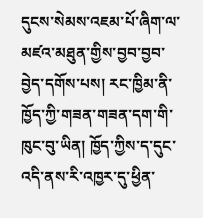དུངས་སེམས་འཇམ་པོ་ཞིག་ལ་མཛའ་མཐུན་གྱིས་བྱབ་བྱབ་བྱེད་དགོས་པས། རང་ཁྱིམ་ནི་ཁྱོད་ཀྱི་གཟན་གཟན་དག་གི་ཁུང་བུ་ཡིན། ཁྱོད་ཀྱིས་ད་དུང་འདི་ནས་རི་འཁྱར་དུ་ཕྱིན་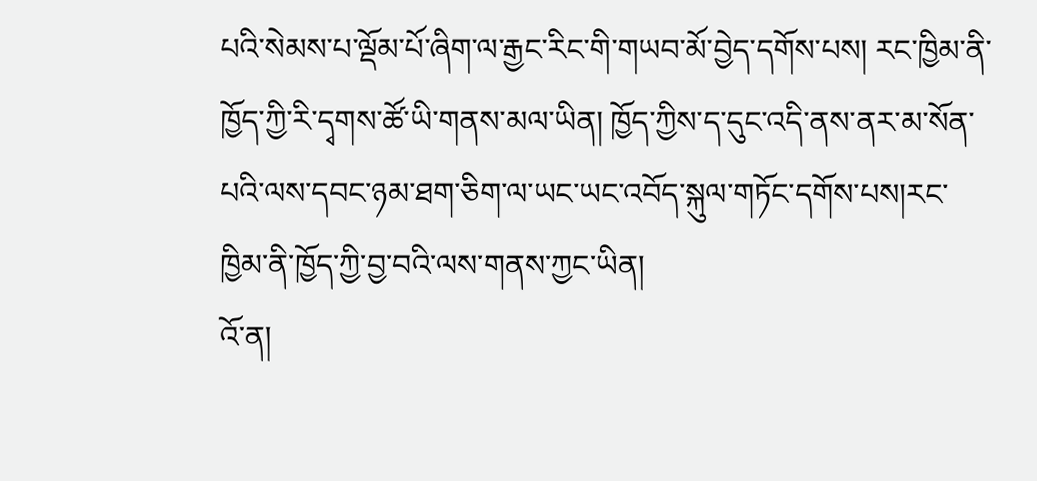པའི་སེམས་པ་ལྡོམ་པོ་ཞིག་ལ་རྒྱང་རིང་གི་གཡབ་མོ་བྱེད་དགོས་པས། རང་ཁྱིམ་ནི་ཁྱོད་ཀྱི་རི་དྭགས་ཚོ་ཡི་གནས་མལ་ཡིན། ཁྱོད་ཀྱིས་ད་དུང་འདི་ནས་ནར་མ་སོན་པའི་ལས་དབང་ཉམ་ཐག་ཅིག་ལ་ཡང་ཡང་འབོད་སྐུལ་གཏོང་དགོས་པས།རང་ཁྱིམ་ནི་ཁྱོད་ཀྱི་བྱ་བའི་ལས་གནས་ཀྱང་ཡིན།
འོ་ན།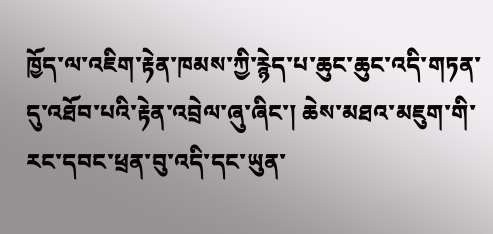ཁྱོད་ལ་འཇིག་རྟེན་ཁམས་ཀྱི་རྙེད་པ་ཆུང་ཆུང་འདི་གཏན་དུ་འཐོབ་པའི་རྟེན་འབྲེལ་ཞུ་ཞིང་། ཆེས་མཐའ་མཇུག་གི་རང་དབང་ཕྲན་བུ་འདི་དང་ཡུན་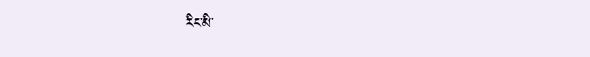རིང་མི་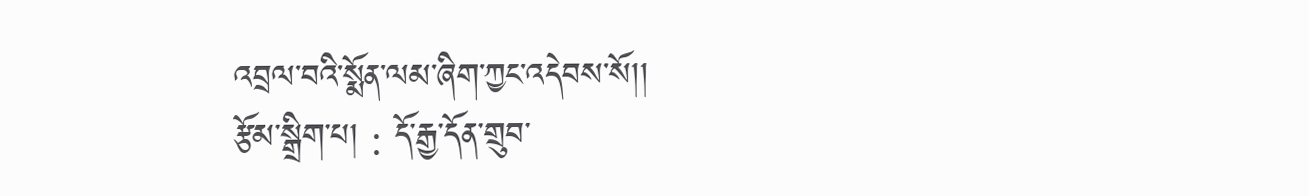འབྲལ་བའི་སྨོན་ལམ་ཞིག་ཀྱང་འདེབས་སོ།།
རྩོམ་སྒྲིག་པ། : དོ་རྒྱ་དོན་གྲུབ་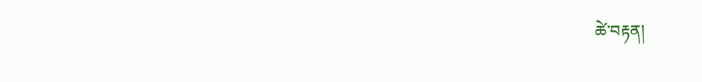ཚེ་བརྟན།